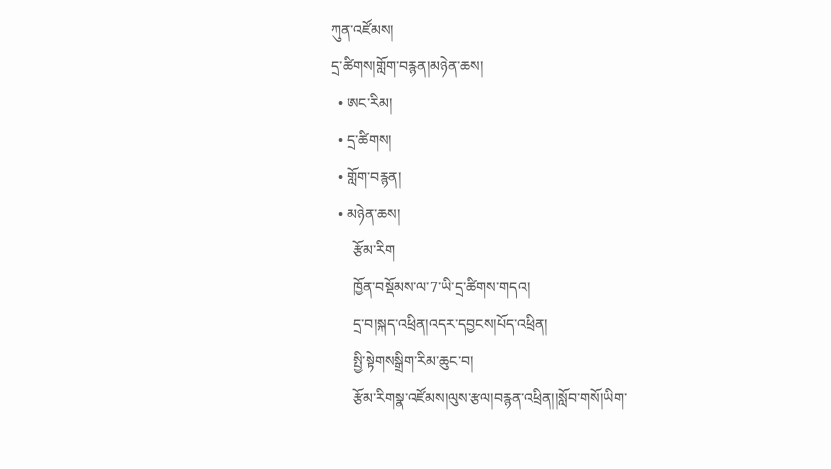ཀུན་འཛོམས།
དྲ་ཚིགས།གློག་བརྙན།མཉེན་ཆས།
  • ཨང་རིམ།
  • དྲ་ཚིགས།
  • གློག་བརྙན།
  • མཉེན་ཆས།
      རྩོམ་རིག
      ཁྱོན་བསྡོམས་ལ་7་ཡི་དྲ་ཚིགས་གདའ།
      དྲ་བ།སྐད་འཕྲིན།འདར་དབྱངས།པོད་འཕྲིན།
      སྤྱི་སྟེགསསྒྲིག་རིམ་ཆུང་བ།
      རྩོམ་རིགསྣ་འཛོམས།ལུས་རྩལ།བརྙན་འཕྲིན།།སློབ་གསོ།ཡིག་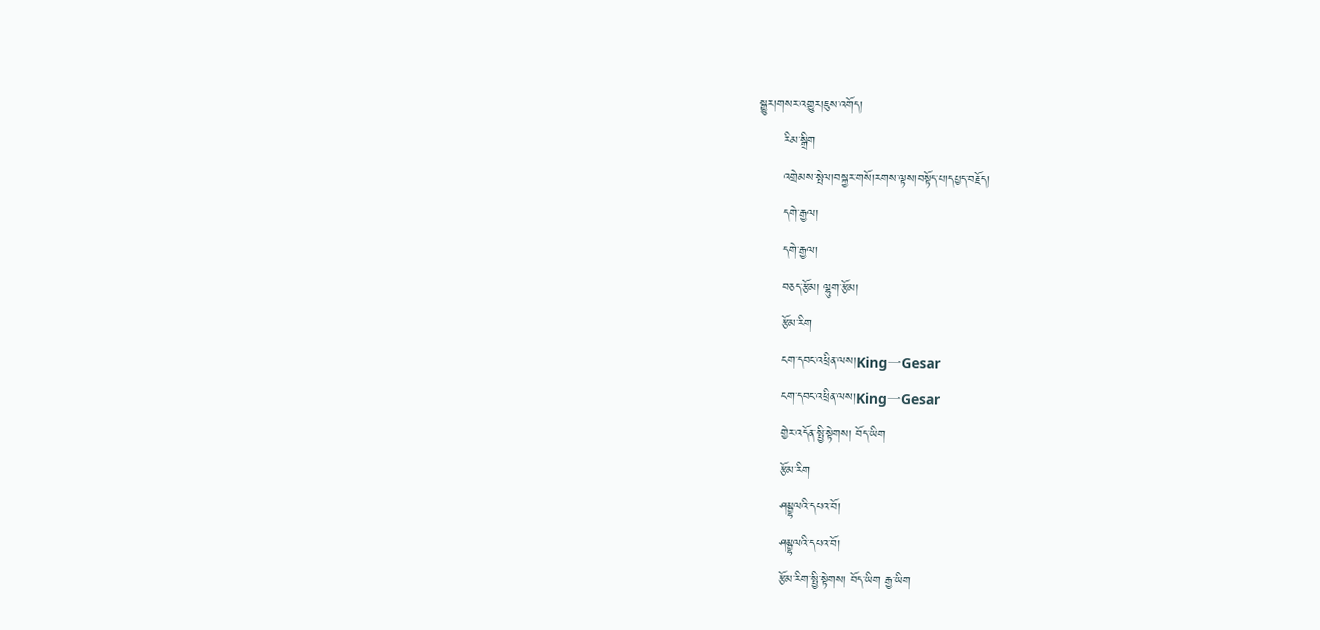སྒྱུར།གསར་འགྱུར།ཇུས་འགོད།
      རིམ་སྒྲིག
      འགྲེམས་སྤེལ།བསྐྱར་གསོ།རགས་ལྟས།བསྟོད་པ།དཔྱད་བརྗོད།
      དགེ་རྒྱལ།
      དགེ་རྒྱལ།
      བཅད་རྩོམ། ལྷུག་རྩོམ།
      རྩོམ་རིག
      ངག་དབང་འཕྲིན་ལས།King一Gesar
      ངག་དབང་འཕྲིན་ལས།King一Gesar
      གྱེར་འདོན་སྤྱི་སྟེགས། བོད་ཡིག
      རྩོམ་རིག
      ཤམྦྷལའི་དཔའ་བོ།
      ཤམྦྷལའི་དཔའ་བོ།
      རྩོམ་རིག་སྤྱི་སྟེགས། བོད་ཡིག རྒྱ་ཡིག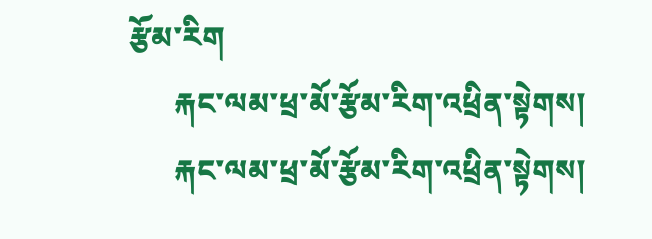རྩོམ་རིག
      རྐང་ལམ་ཕྲ་མོ་རྩོམ་རིག་འཕྲིན་སྟེགས།
      རྐང་ལམ་ཕྲ་མོ་རྩོམ་རིག་འཕྲིན་སྟེགས།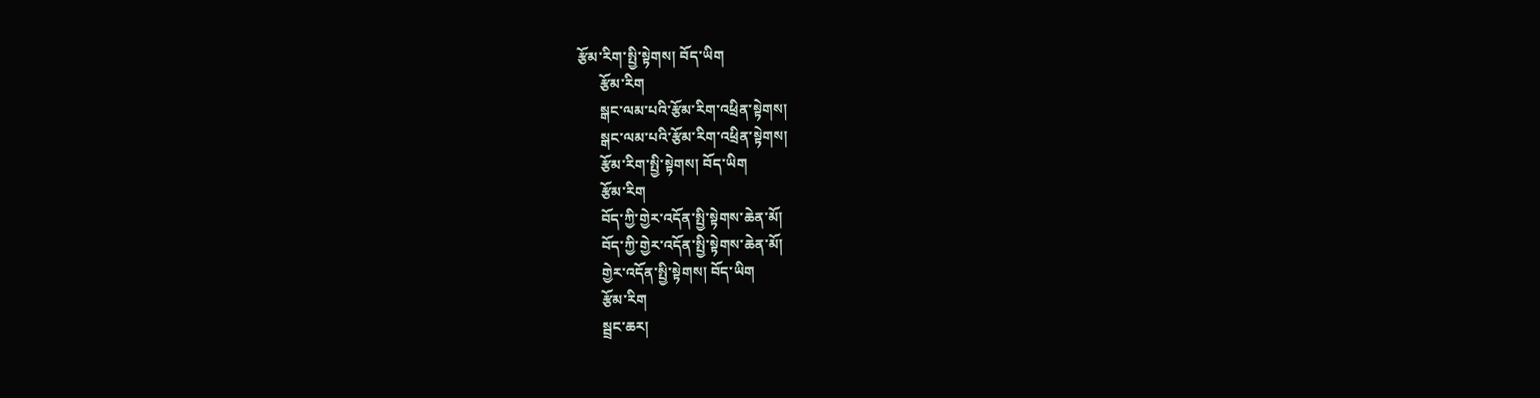རྩོམ་རིག་སྤྱི་སྟེགས། བོད་ཡིག
      རྩོམ་རིག
      སྒང་ལམ་པའི་རྩོམ་རིག་འཕྲིན་སྟེགས།
      སྒང་ལམ་པའི་རྩོམ་རིག་འཕྲིན་སྟེགས།
      རྩོམ་རིག་སྤྱི་སྟེགས། བོད་ཡིག
      རྩོམ་རིག
      བོད་ཀྱི་གྱེར་འདོན་སྤྱི་སྟེགས་ཆེན་མོ།
      བོད་ཀྱི་གྱེར་འདོན་སྤྱི་སྟེགས་ཆེན་མོ།
      གྱེར་འདོན་སྤྱི་སྟེགས། བོད་ཡིག
      རྩོམ་རིག
      སྦྲང་ཆར།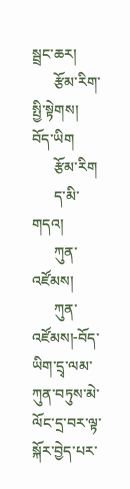སྦྲང་ཆར།
      རྩོམ་རིག་སྤྱི་སྟེགས། བོད་ཡིག
      རྩོམ་རིག
      ད་མི་གདའ།
      ཀུན་འཛོམས།
      ཀུན་འཛོམས།-བོད་ཡིག་དྲྭ་ལམ་ཀུན་བཏུས་མེ་ལོང་དྲ་བར་ལྟ་སྐོར་བྱེད་པར་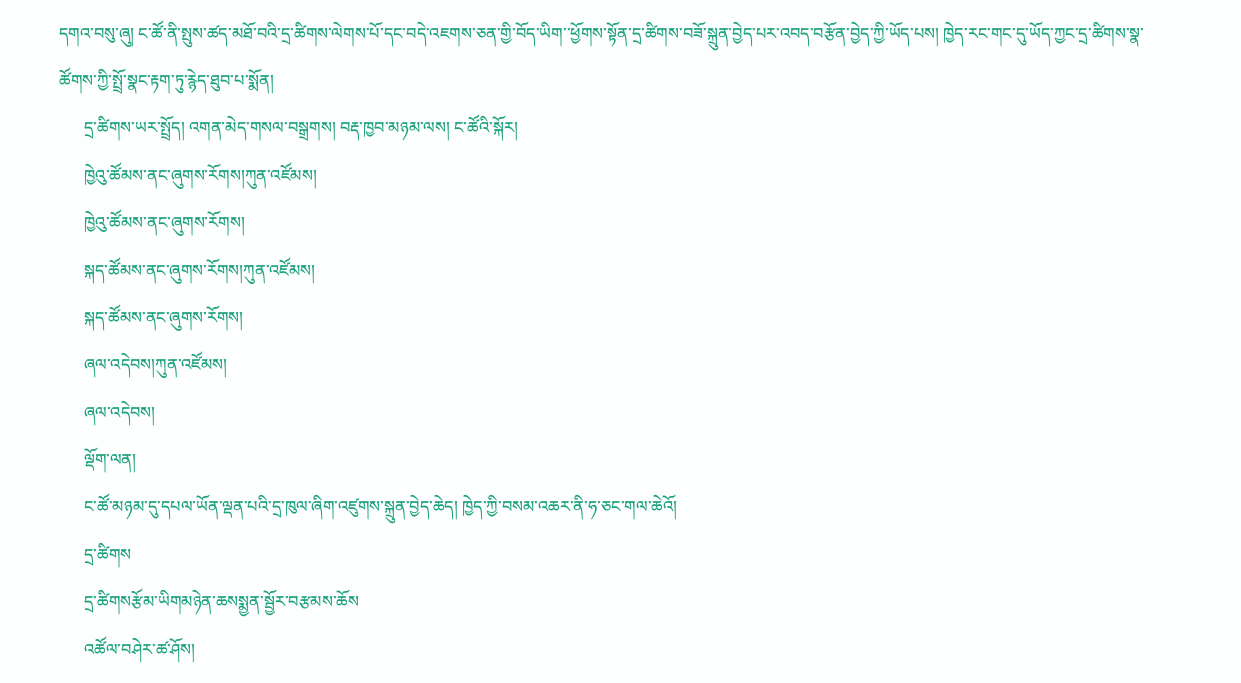དགའ་བསུ་ཞུ། ང་ཚོ་ནི་སྤུས་ཚད་མཐོ་བའི་དྲ་ཚིགས་ལེགས་པོ་དང་བདེ་འཇགས་ཅན་གྱི་བོད་ཡིག་་ཕྱོགས་སྟོན་དྲ་ཚིགས་བཟོ་སྐྲུན་བྱེད་པར་འབད་བརྩོན་བྱེད་ཀྱི་ཡོད་པས། ཁྱེད་རང་གང་དུ་ཡོད་ཀྱང་དྲ་ཚིགས་སྣ་ཚོགས་ཀྱི་སྤྲོ་སྣང་རྟག་ཏུ་རྙེད་ཐུབ་པ་སྨོན།
      དྲ་ཚིགས་ཡར་སྤྲོད། འགན་མེད་གསལ་བསྒྲགས། བརྡ་ཁྱབ་མཉམ་ལས། ང་ཚོའི་སྐོར།
      ཁྱེའུ་ཚོམས་ནང་ཞུགས་རོགས།ཀུན་འཛོམས།
      ཁྱེའུ་ཚོམས་ནང་ཞུགས་རོགས།
      སྐད་ཚོམས་ནང་ཞུགས་རོགས།ཀུན་འཛོམས།
      སྐད་ཚོམས་ནང་ཞུགས་རོགས།
      ཞལ་འདེབས།ཀུན་འཛོམས།
      ཞལ་འདེབས།
      ལྡོག་ལན།
      ང་ཚོ་མཉམ་དུ་དཔལ་ཡོན་ལྡན་པའི་དྲ་ཁུལ་ཞིག་འཛུགས་སྐྲུན་བྱེད་ཆེད། ཁྱེད་ཀྱི་བསམ་འཆར་ནི་ཧ་ཅང་གལ་ཆེའོ།
      དྲ་ཚིགས
      དྲ་ཚིགསརྩོམ་ཡིགམཉེན་ཆསསྨྱན་སྦྱོར་བརྩམས་ཆོས
      འཚོལ་བཤེར་ཚ་ཤོས།